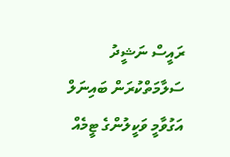ރައީސް ނަޝީދު ސަލާމަތްކުރަން ބައިނަލް އަގުވާމީ ވަކީލުންގެ ޓީމެއް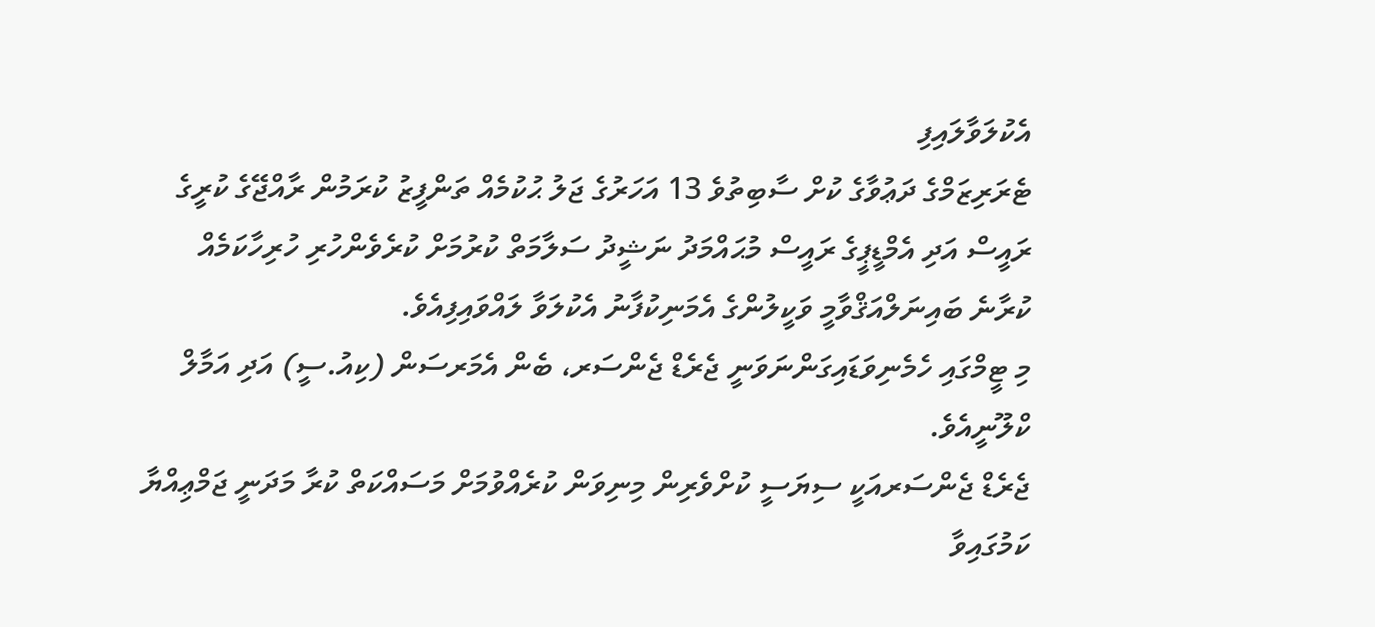އެކުލަވާލައިފި
ޓެރަރިޒަމްގެ ދަޢުވާގެ ކުށް ސާބިތުވެ 13 އަހަރުގެ ޖަލު ޙުކުމެއް ތަންފީޒު ކުރަމުން ރާއްޖޭގެ ކުރީގެ ރައީސް އަދި އެމްޑީޕީގެ ރައީސް މުޙައްމަދު ނަޝީދު ސަލާމަތް ކުރުމަށް ކުރެވެންހުރި ހުރިހާކަމެއް ކުރާނެ ބައިނަލްއަޤްވާމީ ވަކީލުންގެ އެމަނިކުފާނު އެކުލަވާ ލައްވައިފިއެވެ.
މި ޓީމްގައި ހެމެނިވަޑައިގަންނަވަނީ ޖެރެޑް ޖެންސަރ، ބެން އެމަރސަން (ކިއު.ސީ) އަދި އަމާލް ކްލޫނީއެވެ.
ޖެރެޑް ޖެންސަރއަކީ ސިޔަސީ ކުށްވެރިން މިނިވަން ކުރެއްވުމަށް މަސައްކަތް ކުރާ މަދަނީ ޖަމްޢިއްޔާ ކަމުގައިވާ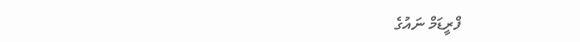ފްރީޑަމް ނައުގެ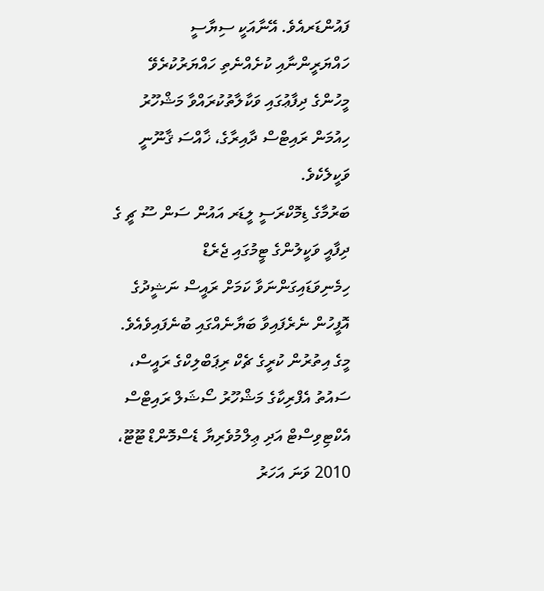ފައުންޑަރއެވެ. އޭނާއަކީ ސިޔާސީ ހައްޔަރީންނާއި ކުށެއްނެތި ހައްޔަރުކުރެވޭ މީހުންގެ ދިފާޢުގައި ވަކާލާތުކުރައްވާ މަޝްހޫރު ހިއުމަން ރައިޓްސް ދާއިރާގެ، ޚާއްސަ ޤާނޫނީ ވަކީލެކެވެ.
ބަރުމާގެ ޑިމޮކްރަސީ ލީޑަރ އައުން ސަން ސޫ ޗީ ގެ ދިފާއީ ވަކީލުންގެ ޓީމުގައި ޖެރެޑް ހިމެނިވަޑައިގަންނަވާ ކަމަށް ރައީސް ނަޝީދުގެ އޮފީހުން ނެރެފައިވާ ބަޔާނެއްގައި ބުނެފައިވެއެވެ. މީގެ އިތުރުން ކުރީގެ ޗެކް ރިޕަބްލިކްގެ ރައީސް، ސައުތު އެފްރިކާގެ މަޝްހޫރު ސޯޝަލް ރައިޓްސް އެކްޓިވިސްޓް އަދި ޢިލްމުވެރިޔާ ޑެސްމޮންޑް ޓޫޓޫ، 2010 ވަނަ އަހަރު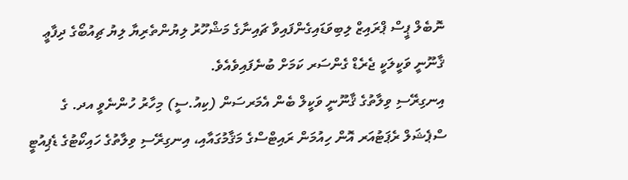ނޮބެލް ޕީސް ޕްރައިޒް ލިބިވަޑައިގެންފައިވާ ޗައިނާގެ މަޝްހޫރު ލިޔުންތެރިޔާ ލިޔު ޗިއުބޯގެ ދިފާޢީ ޤާނޫނީ ވަކީލަކީ ޖެރެޑް ގެންސަރ ކަމަށް ބުނެފައިވެއެވެ.
އިނގިރޭސި ވިލާތުގެ ޤާނޫނީ ވަކީލް ބެން އެމަރސަން (ކިއު.ސީ) މިހާރު ހުންނެވީ އދ. ގެ ސްޕެޝަލް ރެޕަޓުއަރ އޮން ހިއުމަން ރައިޓްސްގެ މަޤާމުގައާއި، އިނގިރޭސި ވިލާތުގެ ހައިކޯޓުގެ ޑެޕިއުޓީ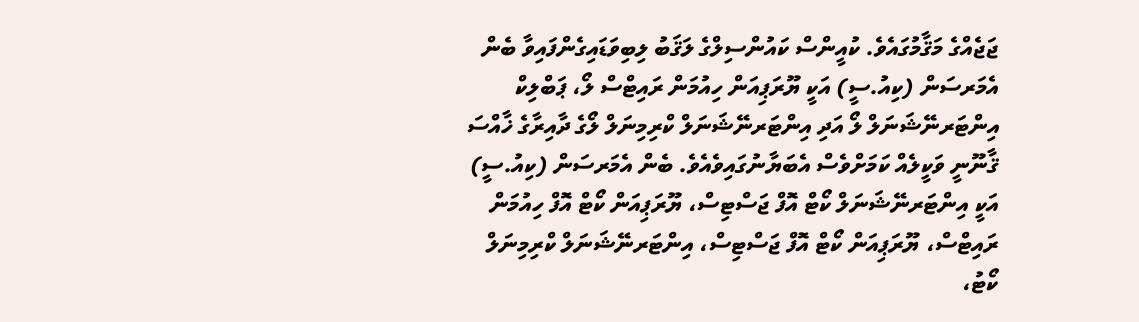ޖަޖެއްގެ މަޤާމުގައެވެ. ކުއީންސް ކައުންސިލްގެ ލަޤަބު ލިބިވަޑައިގެންފައިވާ ބެން އެމަރސަން (ކިއު.ސީ) އަކީ ޔޫރަޕިއަން ހިއުމަން ރައިޓްސް ލޯ، ޕަބްލިކް އިންޓަރނޭޝަނަލް ލޯ އަދި އިންޓަރނޭޝަނަލް ކްރިމިނަލް ލޯގެ ދާއިރާގެ ޚާއްސަ ޤާނޫނީ ވަކީލެއް ކަމަށްވެސް އެބަޔާނުގައިވެއެވެ. ބެން އެމަރސަން (ކިއު.ސީ) އަކީ އިންޓަރނޭޝަނަލް ކޯޓް އޮފް ޖަސްޓިސް، ޔޫރަޕިއަން ކޯޓް އޮފް ހިއުމަން ރައިޓްސް، ޔޫރަޕިއަން ކޯޓް އޮފް ޖަސްޓިސް، އިންޓަރނޭޝަނަލް ކްރިމިނަލް ކޯޓު،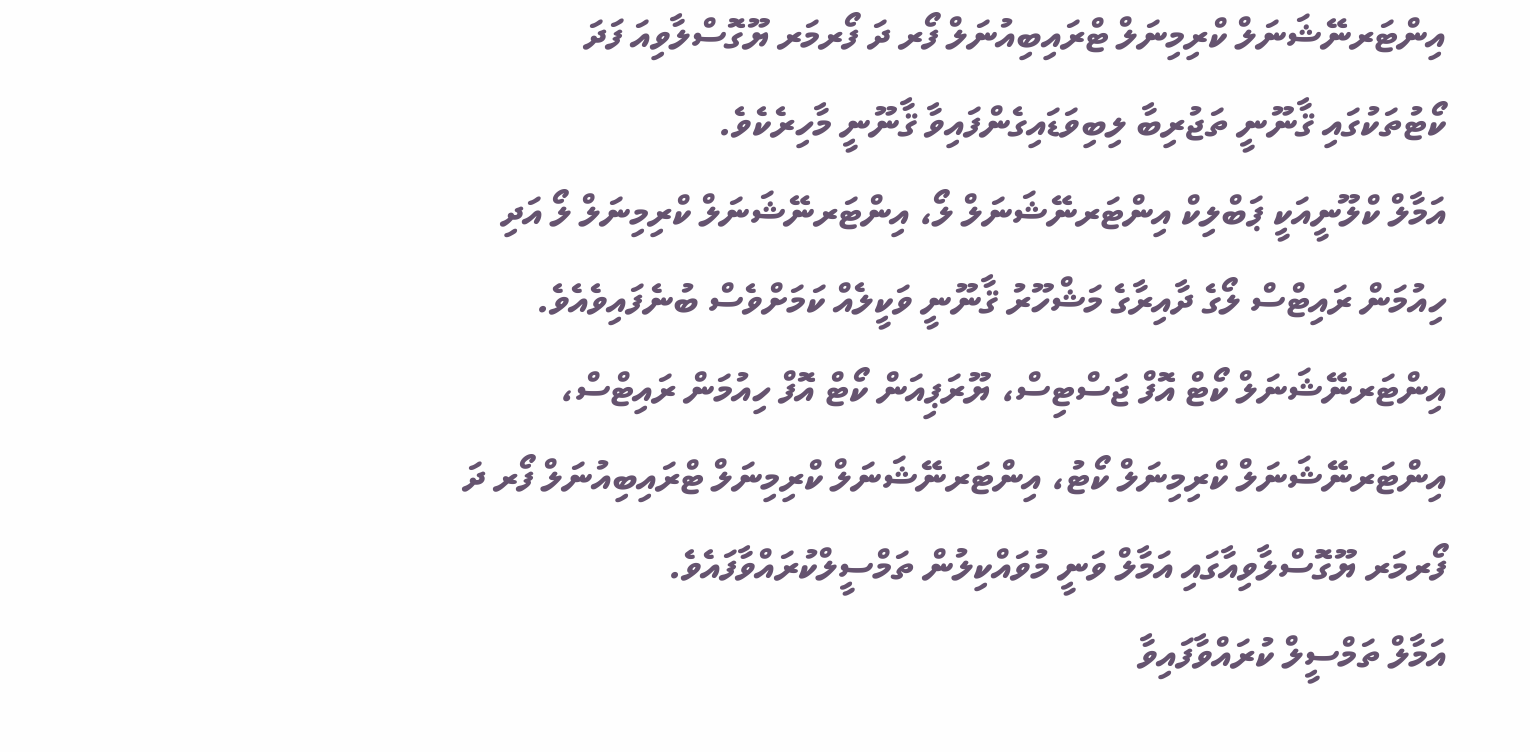އިންޓަރނޭޝަނަލް ކްރިމިނަލް ޓްރައިބިއުނަލް ފޯރ ދަ ފޯރމަރ ޔޫގޮސްލާވިއަ ފަދަ ކޯޓުތަކުގައި ޤާނޫނީ ތަޖުރިބާ ލިބިވަޑައިގެންފައިވާ ޤާނޫނީ މާހިރެކެވެ.
އަމާލް ކްލޫނީއަކީ ޕަބްލިކް އިންޓަރނޭޝަނަލް ލޯ، އިންޓަރނޭޝަނަލް ކްރިމިނަލް ލޯ އަދި ހިއުމަން ރައިޓްސް ލޯގެ ދާއިރާގެ މަޝްހޫރު ޤާނޫނީ ވަކީލެއް ކަމަށްވެސް ބުނެފައިވެއެވެ. އިންޓަރނޭޝަނަލް ކޯޓް އޮފް ޖަސްޓިސް، ޔޫރަޕިއަން ކޯޓް އޮފް ހިއުމަން ރައިޓްސް، އިންޓަރނޭޝަނަލް ކްރިމިނަލް ކޯޓު، އިންޓަރނޭޝަނަލް ކްރިމިނަލް ޓްރައިބިއުނަލް ފޯރ ދަ ފޯރމަރ ޔޫގޮސްލާވިއާގައި އަމާލް ވަނީ މުވައްކިލުން ތަމްސީލްކުރައްވާފައެވެ.
އަމާލް ތަމްސީލް ކުރައްވާފައިވާ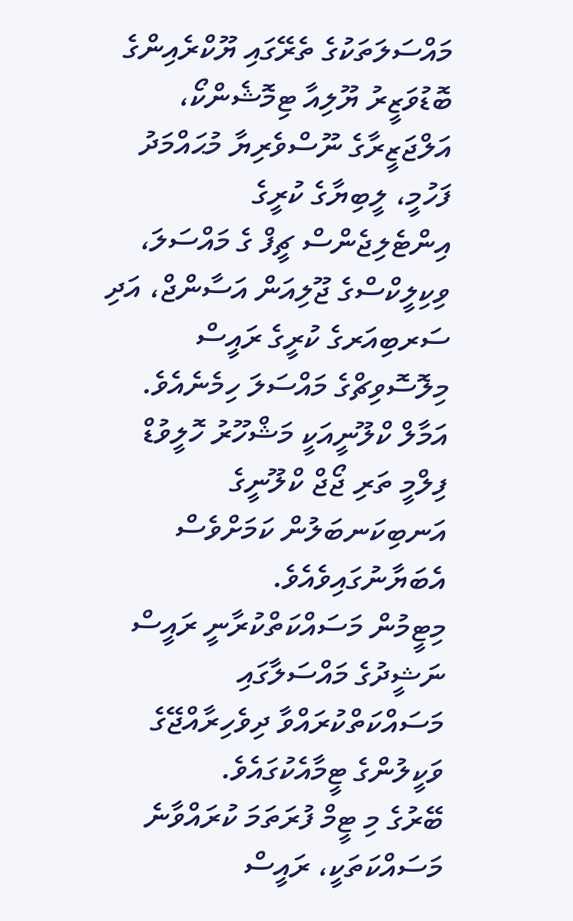މައްސަލަތަކުގެ ތެރޭގައި ޔޫކްރެއިންގެ ބޮޑުވަޒީރު ޔޫލިއާ ޓިމޮޝެންކޯ، އަލްޖަޒީރާގެ ނޫސްވެރިޔާ މުޙައްމަދު ފަހުމީ، ލީބިޔާގެ ކުރީގެ އިންޓެލިޖެންސް ޗީފް ގެ މައްސަލަ، ވިކިލީކްސްގެ ޖޫލިއަން އަސާންޖް، އަދި ސަރބިއަރގެ ކުރީގެ ރައީސް މިލޮސޮވިޗްގެ މައްސަލަ ހިމެނެއެވެ. އަމާލް ކްލޫނީއަކީ މަޝްހޫރު ހޮލީވުޑް ފިލްމީ ތަރި ޖޯޖް ކްލޫނީގެ އަނބިކަނބަލުން ކަމަށްވެސް އެބަޔާނުގައިވެއެވެ.
މިޓީމުން މަސައްކަތްކުރާނީ ރައީސް ނަޝީދުގެ މައްސަލާގައި މަސައްކަތްކުރައްވާ ދިވެހިރާއްޖޭގެ ވަކީލުންގެ ޓީމާއެކުގައެވެ.
ބޭރުގެ މި ޓީމް ފުރަތަމަ ކުރައްވާނެ މަސައްކަތަކީ، ރައީސް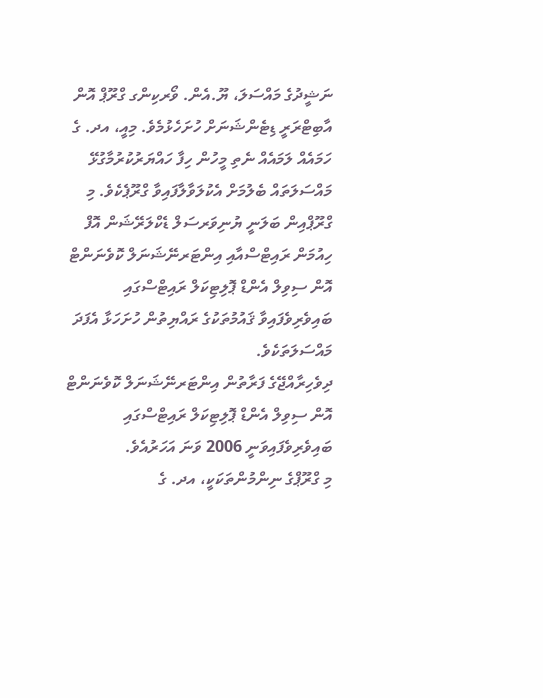ނަޝީދުގެ މައްސަލަ، ޔޫ.އެން. ވޯރކިންގ ގްރޫޕް އޮން އާބިޓްރަރީ ޑިޓެންޝަނަށް ހުށަހެޅުމެވެ. މިއީ، އދ. ގެ ހަމައެއް ލަމައެއް ނެތި މީހުން ހިފާ ހައްޔަރުކުރުމާގުޅޭ މައްސަލަތައް ބެލުމަށް އެކުލަވާލާފައިވާ ގްރޫޕެކެވެ. މި ގްރޫޕްއިން ބަލަނީ ޔުނިވަރސަލް ޑެކްލަރޭޝަން އޮފް ހިއުމަން ރައިޓްސްއާއި އިންޓަރނޭޝަނަލް ކޮވެނަންޓް އޮން ސިވިލް އެންޑް ޕޮލިޓިކަލް ރައިޓްސްގައި ބައިވެރިވެފައިވާ ޤައުމުތަކުގެ ރައްޔިތުން ހުށަހަޅާ އެފަދަ މައްސަލަތަކެވެ.
ދިވެހިރާއްޖޭގެ ފަރާތުން އިންޓަރނޭޝަނަލް ކޮވެނަންޓް އޮން ސިވިލް އެންޑް ޕޮލިޓިކަލް ރައިޓްސްގައި ބައިވެރިވެފައިވަނީ 2006 ވަނަ އަހަރުއެވެ.
މި ގްރޫޕްގެ ނިންމުންތަކަކީ، އދ. ގެ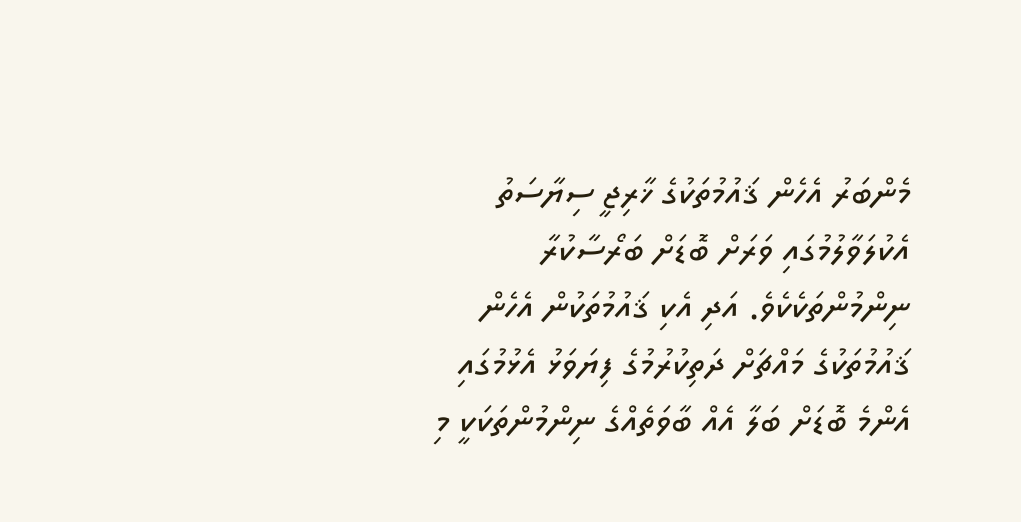މެންބަރު އެހެން ޤައުމުތަކުގެ ޚާރިޖީ ސިޔާސަތު އެކުލަވާލުމުގައި ވަރަށް ބޮޑަށް ބަރޯސާކުރާ ނިންމުންތަކެކެވެ. އަދި އެކި ޤައުމުތަކުން އެހެން ޤައުމުތަކުގެ މައްޗަށް ދަތިކުރުމުގެ ފިޔަވަޅު އެޅުމުގައި އެންމެ ބޮޑަށް ބަލާ އެއް ބާވަތެއްގެ ނިންމުންތަކަކީ މި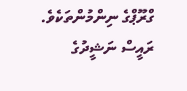ގްރޫޕްގެ ނިންމުންތަކެވެ.
ރައީސް ނަޝީދުގެ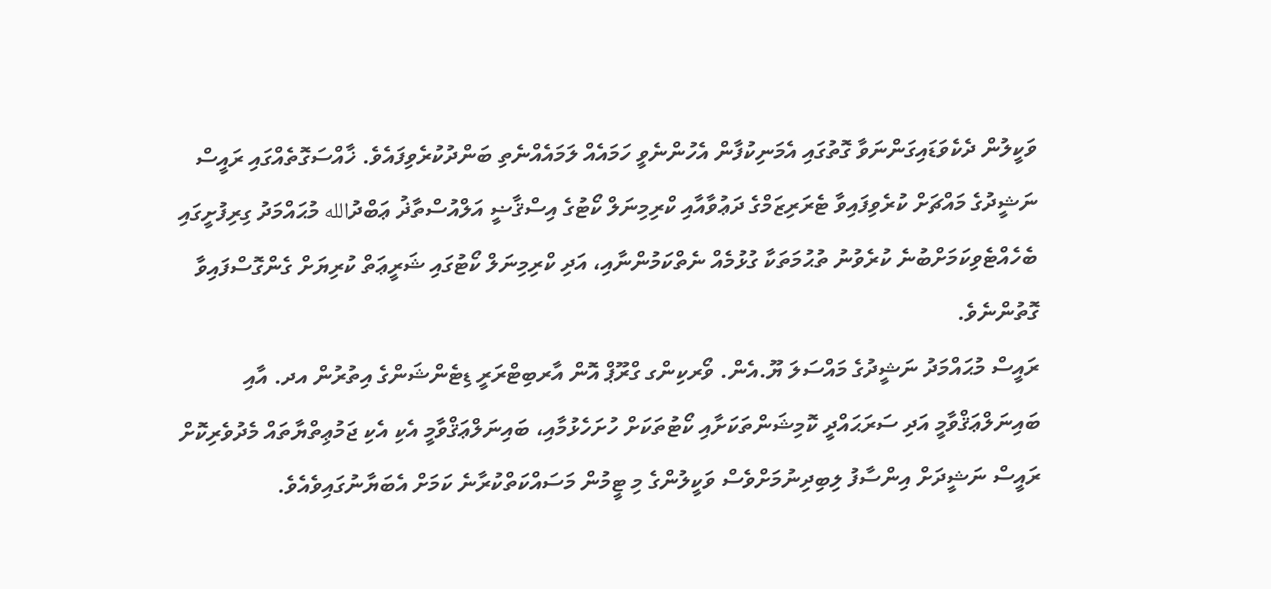ވަކީލުން ދެކެވަޑައިގަންނަވާ ގޮތުގައި އެމަނިކުފާން އެހުންނެވީ ހަމައެއް ލަމައެއްނެތި ބަންދުކުރެވިފައެވެ. ޚާއްސަގޮތެއްގައި ރައީސް ނަޝީދުގެ މައްޗަށް ކުރެވިފައިވާ ޓެރަރިޒަމްގެ ދަޢުވާއާއި ކްރިމިނަލް ކޯޓުގެ އިސްޤާޟީ އަލްއުސްތާޛު ޢަބްދުالله މުޙައްމަދު ގިރިފުށީގައި ބެހެއްޓެވިކަމަށްބުނެ ކުރެވުނު ތުޙުމަތަކާ ގުޅުމެއް ނެތްކަމުންނާއި، އަދި ކްރިމިނަލް ކޯޓުގައި ޝަރީޢަތް ކުރިޔަށް ގެންގޮސްފައިވާ ގޮތުންނެވެ.
ރައީސް މުޙައްމަދު ނަޝީދުގެ މައްސަލަ ޔޫ.އެން. ވޯރކިންގ ގްރޫޕް އޮން އާރބިޓްރަރީ ޑިޓެންޝަންގެ އިތުރުން އދ. އާއި ބައިނަލްޢަޤްވާމީ އަދި ސަރަޙައްދީ ކޮމިޝަންތަކަށާއި ކޯޓުތަކަށް ހުށަހެޅުމާއި، ބައިނަލްޢަޤްވާމީ އެކި އެކި ޖަމުޢިތްޔާތައް މެދުވެރިކޮށް ރައީސް ނަޝީދަށް އިންސާފު ލިބިދިނުމަށްވެސް ވަކީލުންގެ މި ޓީމުން މަސައްކަތްކުރާނެ ކަމަށް އެބަޔާނުގައިވެއެވެ.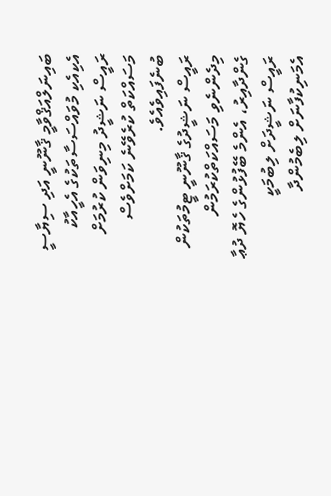ބައިނަލްއަޤްވާމީ ޤާނޫނީ އަދި ސިޔާސީ އެކިއެކި މުވައްސަސާތަކުގެ އެހީއާކު ރައީސް ނަޝީދު މިނިވަން ކުރުމަށް މަސައްކަތް ކުރެވޭނެ ކަމަށްވެސް ބުނެފައިވެއެވެ.
ރައީސް ނަޝީދުގެ ޤާނޫނީ ޓީމުތަކުން މިދެންނެވި މަސައްކަތްކުރަމުން ގެންދާއިރު، އެންމެ ބޭފުޅުންގެ ހެޔޮ ދުޢާ ރައީސް ނަޝީދަށް ލިބުމަކީ އެމަނިކުފާނަށް ލިބެމުންދާ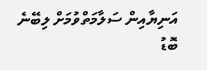އަނިޔާއިން ސަލާމަތްވުމަށް ލިބޭނެ ބޮޑު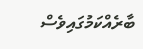ބާރެއްކަމުގައިވެސް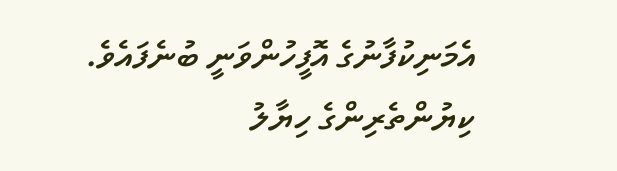އެމަނިކުފާނުގެ އޮފީހުންވަނީ ބުނެފައެވެ.
ކިޔުންތެރިންގެ ހިޔާލު